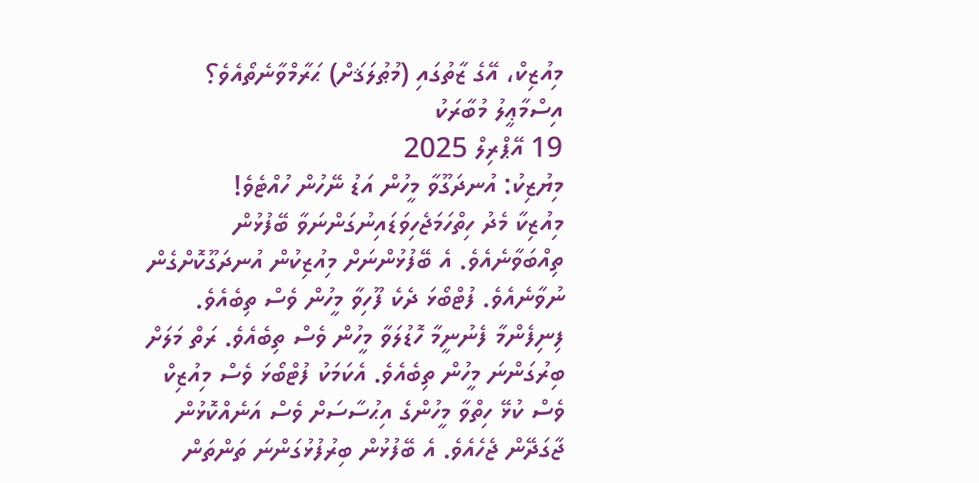މިއުޒިކް، އޭގެ ޒާތުގައި (މުޠުލަޤަށް) ޙަރާމްވާނެތޯއެވެ؟
އިސްމާޢީލު މުބާރަކު
19 އޭޕްރިލް 2025
މިޔުޒިކު: އުނދަގޫވާ މީހުން އަޑު ނޭހުން ހުއްޓެވެ!
މިއުޒިކާ މެދު ހިތްހަމަޖެހިވަޑައިނުގަންނަވާ ބޭފުޅުން ތިއްބަވާނެއެވެ. އެ ބޭފުޅުންނަށް މިއުޒިކުން އުނދަގޫކޮށްގެން ނުވާނެއެވެ. ފުޓްބޯޅަ ދެކެ ފޫހިވާ މީހުން ވެސް ތިބެއެވެ. ފިނިފެންމާ ފެނުނީމާ ހޮޑުލަވާ މީހުން ވެސް ތިބެއެވެ. ރަތް މަލަށް ބިރުގަންނަ މީހުން ތިބެއެވެ. އެކަމަކު ފުޓްބޯޅަ ވެސް މިއުޒިކް ވެސް ކުޅޭ ހިތްވާ މީހުންގެ އިޙުސާސަށް ވެސް އަނެއްކޮޅުން ޖާގަދޭން ޖެހެއެވެ. އެ ބޭފުޅުން ބިރުފުޅުގަންނަ ތަންތަން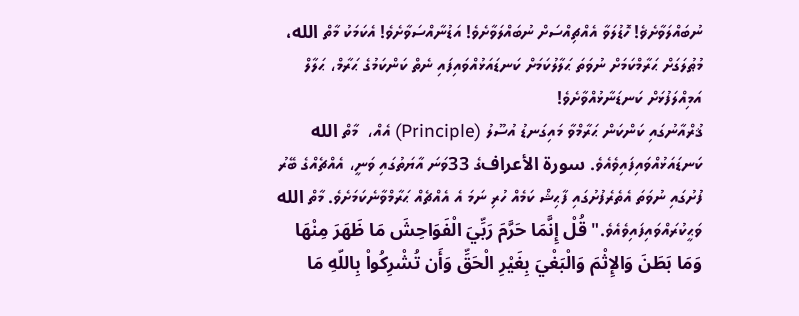ނުބައްލަވާށެޥެ! ހޮޑުލަވާ އެއްޗިއްސަށް ނުބައްލަވާށެވެ! އަޑުނާއްސަވާށެވެ! އެކަމަކު މާތް الله، މުޠުލަގަށް ޙަރާމްކަމަށް ނުވަތަ ޙަލާލުކަމަށް ކަނޑައަޅުއްވައިފައި ނެތް ކަންކަމުގެ ޙަރާމް، ޙަލާލް އަމިއްލަފުޅަށް ކަނޑަނާޅުއްވާށެވެ!
ޤުރްއާނުގައި ކަންކަން ޙަރާމްވާ މައިގަނޑު އުސޫލު (Principle) އެއް،  މާތް الله ކަނޑައަޅުއްވައިފައިވެއެވެ. سورة الأعرافގެ 33ވަނަ އާޔަތުގައި ވަނީ، އެއްޗެއްގެ ބޭރު ފުށުގައި ނުވަތަ އެތެރެފުށުގައި ފާޙިޝް ކަމެއް ހުރި ނަމަ އެ އެއްޗެއް ޙަރާމްވާނެކަމަށެވެ. މާތް الله ވަޙީކުރައްވައިފައިވެއެވެ." قُلْ إِنَّمَا حَرَّمَ رَبِّيَ الْفَوَاحِشَ مَا ظَهَرَ مِنْهَا وَمَا بَطَنَ وَالإِثْمَ وَالْبَغْيَ بِغَيْرِ الْحَقِّ وَأَن تُشْرِكُواْ بِاللّهِ مَا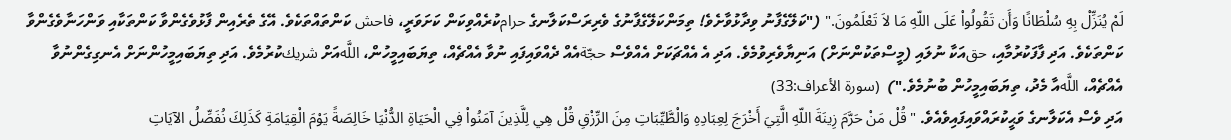لَمْ يُنَزِّلْ بِهِ سُلْطَانًا وَأَن تَقُولُواْ عَلَى اللّهِ مَا لاَ تَعْلَمُونَ." ("ކަލޭގެފާނު ވިދާޅުވާށެވެ! ތިމަންކަލޭގެފާނުގެ ވެރިރަސްކަލާނގެ حرامކުރެއްވިކަން ކަށަވަރީ، فاحش ކަންތައްތަކެވެ. އޭގެ ތެރެއިން ފާޅުވެގެންވާ ކަންތަކާއި ވަންހަނާވެގެންވާ ކަންތަކެވެ. އަދި ފާފަކުރުމާއި، حقއަކާ ނުލައި (މީސްތަކުންނަށް) އަނިޔާވެރިވުމެވެ. އަދި އެ އެއްޗަކަށް އެއްވެސް حجّةއެއް ދެއްވައިފައި ނުވާ އެއްޗެއް، ތިޔަބައިމީހުން، اللَّهއަށް شريكކުރުމެވެ. އަދި ތިޔަބައިމީހުންނަށް އެނގިގެންނުވާ އެއްޗެއް، اللَّهއާ މެދު، ތިޔަބައިމީހުން ބުނުމެވެ.")  (سورة الأعراف:33)
އަދި ވެސް އެކަލާނގެ ވަޙީކުރައްވައިފައިވެއެވެ. "قُلْ مَنْ حَرَّمَ زِينَةَ اللّهِ الَّتِيَ أَخْرَجَ لِعِبَادِهِ وَالْطَّيِّبَاتِ مِنَ الرِّزْقِ قُلْ هِي لِلَّذِينَ آمَنُواْ فِي الْحَيَاةِ الدُّنْيَا خَالِصَةً يَوْمَ الْقِيَامَةِ كَذَلِكَ نُفَصِّلُ الآيَاتِ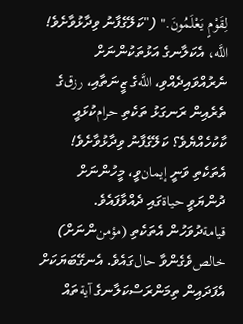لِقَوْمٍ يَعْلَمُونَ." ("ކަލޭގެފާނު ވިދާޅުވާށެވެ! اللَّه، އެކަލާނގެ އަޅުތަކުންނަށް ނެރުއްވައިދެއްވި، اللَّهގެ ޒީނަތާއި، رزقގެ ތެރެއިން ރަނގަޅު ތަކެތި حرامކުޅައީ ކާކުހެއްޔެވެ؟ ކަލޭގެފާނު ވިދާޅުވާށެވެ! އެތަކެތި ވަނީ إيمانވީ، މީހުންނަށް ދުންޔަވީ حياةގައި ދެއްވާފައެވެ. قيامةދުވަހުން އެތަކެތި (مؤمنންނަށް) خالصވެގެންވާ حالގައެވެ. އެނގޭބަޔަކަށް އެފަދައިން ތިމަންރަސްކަލާނގެ آيةތައް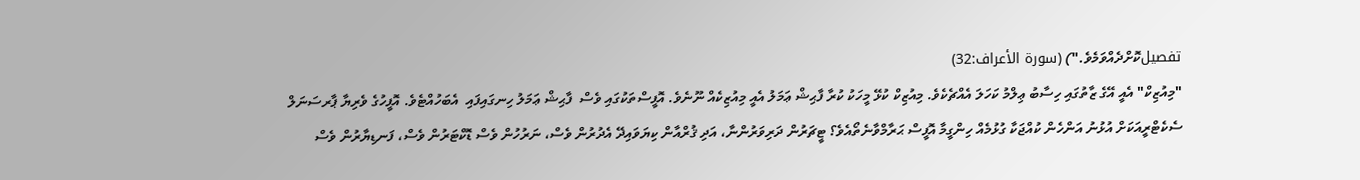تفصيلކޮށްދެއްވަމެވެ.") (سورة الأعراف:32)
"މިއުޒިކް" އެއީ އޭގެ ޒާތުގައި ހިސާބު ޢިލްމު ކަހަލަ އެއްޗެކެވެ. މިއުޒިކް ކުޅޭ މީހަކު ކުރާ ފާޙިޝް ޢަމަލު އެއީ މިއުޒިކެއް ނޫނެވެ. އޮފީސްތަކުގައި ވެސް  ފާޙިޝް ޢަމަލު ހިނގައިފައި  އެބަހުއްޓެވެ. އޮފީހުގެ ވެރިޔާ ޕާރސަނަލް ސެކެޓްރީއަކަށް އުޅުނު އަންހެން ކުއްޖަކާ ގުޅުމެއް ހިންގީމާ އޮފީސް ޙަރާމްވާނެތޯއެވެ؟ ޓީޗަރުން ދަރިވަރުންނާ، އަދި ޤުރްއާން ކިޔަވައިދޭ އެދުރުން ވެސް، ނަރުހުން ވެސް ޑޮކްޓަރުން ވެސް، ފަނޑިޔާރުން ވެސް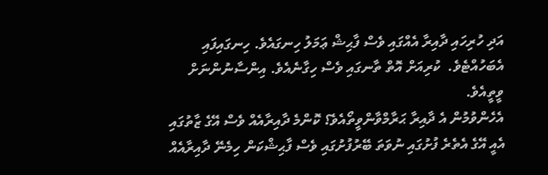އަދި ހުރިހައި ދާއިރާ އެއްގައި ވެސް ފާޙިޝް ޢަމަލު ހިނގައެވެ. ހިނގައިފައި އެބަހުއްޓެވެ.  ކުރިއަށް އޮތް ތާނގައި ވެސް ހިގާނެއެވެ. އިންސާނުންނަށް ވީތީއެވެ.
އެހެންވުމުން އެ ދާއިރާ ޙަރާމްވާންވީތޯއެވެ؟ ކޮންމެ ދާއިރާއެއް ވެސް އޭގެ ޒާތުގައި  އެއީ އޭގެ އެތެރެ ފުށުގައި ނުވަތަ ބޭރުފުށުގައި ވެސް ފާޙިޝްކަން ހިމެނޭ ދާއިރާއެއް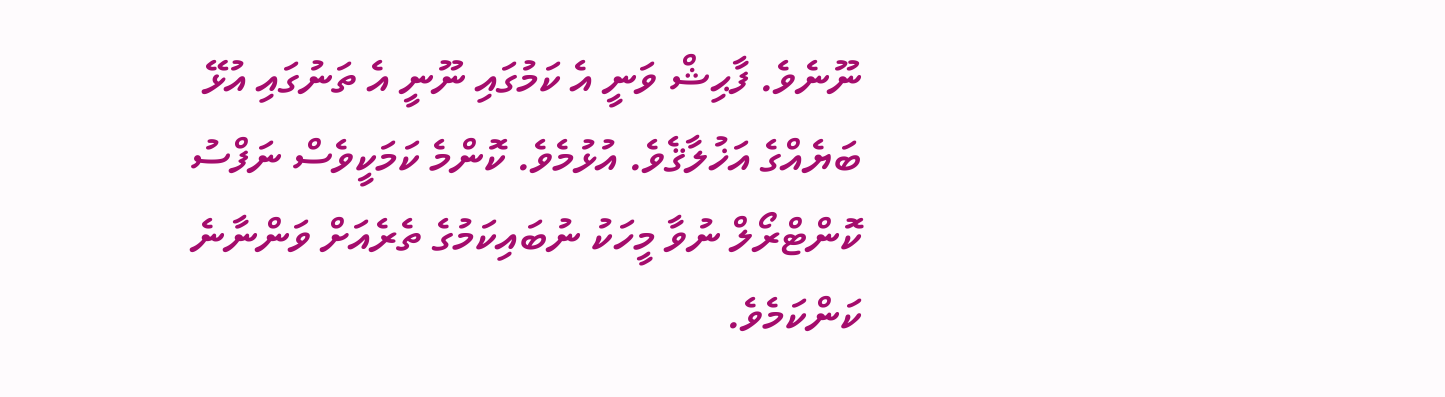ނޫނެވެ. ފާޙިޝް ވަނީ އެ ކަމުގައި ނޫނީ އެ ތަނުގައި އުޅޭ ބަޔެއްގެ އަޚުލާޤެވެ. އުޅުމެވެ. ކޮންމެ ކަމަކީވެސް ނަފްސު ކޮންޓްރޯލް ނުވާ މީހަކު ނުބައިކަމުގެ ތެރެއަށް ވަންނާނެ ކަންކަމެވެ.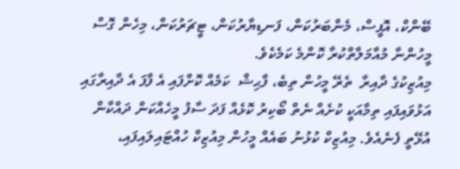ބޭންކް، އޮފީސް، މެންބަރުކަން، ފަނޑިޔާރުކަން، ޓީޗަރުކަން، މިހެން ގޮސް މީހުންނާ މުއާމަލާތްކުރާ ކޮންމެ ކަމެކެވެ.
މިއުޒިކުގެ ދާއިރާ  ތެރޭ މީހުން ތިބެ، ފާޙިޝް  ކަމެއް ކޮށްފައި އެ ފާފަ އެ ދާއިރާގައި އަޅުވައިފައި ތިމާއަކީ ކުށެއް ނެތް ބޯކިރު ކޮޅެއް ފަދަ ސާފު މީހެއްކަން ދައްކާން އުޅޭތީ ފެނެއެވެ. މިއުޒިކް ކުޅުނު ބައެއް މީހުން މިއުޒިކް ހުއްޓައިލައިފައި،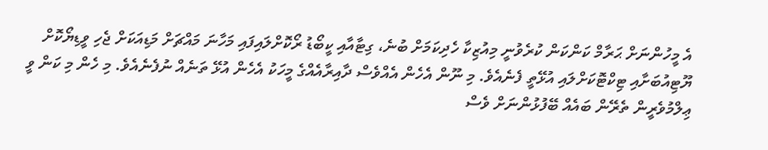އެ މީހުންނަށް ޙަރާމް ކަންކަން ކުރެވުނީ މިއުޒިކާ ހެދިކަމަށް ބުނެ، ގިޓާއާއި ކީބޯޑު ރޯކޮށްލައިފައި މަހާނަ މައްޗަށް މަޑިއަކަށް ޖެހި ވީޑިޔޯކޮށް ޔޫޓިއުބަށާއި ޓިކްޓޮކަށްލައި އުޅޭތީ ފެނެއެވެ. މި ނޫން އެހެން އެއްވެސް ދާއިރާއެއްގެ މީހަކު އެހެން އުޅޭ ތަނެއް ނުފެނެއެވެ. މި ހެން މި ކަން ވީ ޢިލްމުވެރީން ތެރޭން ބައެއް ބޭފުޅުންނަށް ވެސް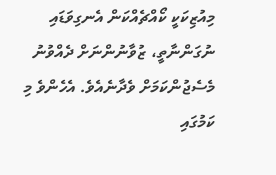މިއުޒިކަކީ ކޯއްޗެއްކަން އެނގިވަޑައި ނުގަންނާތީ، ޒުވާނުންނަށް ދެއްވުނު މެސެޖުންކަމަށް ވެދާނެއެވެ. އެހެންވެ މި ކަމުގައި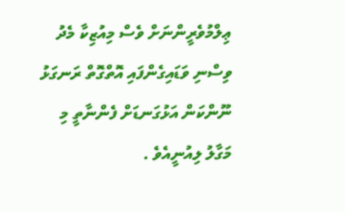ޢިލްމުވެރީންނަށް ވެސް މިއުޒިކާ މެދު ވިސްނި ވަޑައިގެންފައި އޮތްގޮތް ރަނގަޅު ނޫންކަން އަޅުގަނޑަށް ފެންނާތީ މި މަގާލު ލިއުނީއެވެ .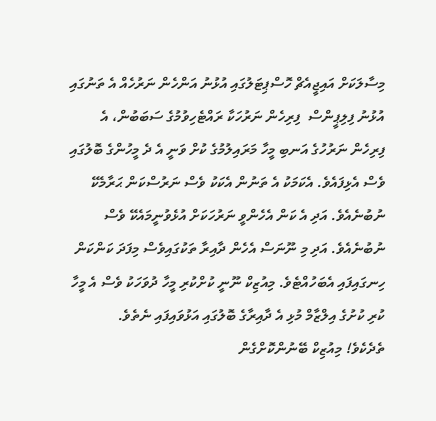މިސާލަކަށް އައިޖީއެޗް ހޮސްޕިޓަލުގައި އުޅުނު އަންހެން ނަރުހެއް އެ ތަނުގައި އުޅުނު ފިލިޕީންސް  ފިރިހެން ނަރުހަކާ ރައްޓެހިވުމުގެ ސަބަބުން، އެ ފިރިހެން ނަރުހުގެ އަނބި މީހާ މަރައިލުމުގެ ކުށް ވަނީ އެ ދެ މީހުންގެ ބޮލުގައި ވެސް އެޅިފައެވެ. އެކަމަކު އެ ތަނުން އެކަކު ވެސް ނަރުސްކަން ޙަރާމެކޭ ނުބުނެއެވެ. އަދި އެ ކަން އެހެންވީ ނަރުހަކަށް އުޅެވުނީމައެކޭ ވެސް ނުބުނެއެވެ. އަދި މި ނޫނަސް އެހެން ދާއިރާ ތަކުގައިވެސް މިފަދަ ކަންކަން ހިނގައިފައި އެބަހުއްޓެވެ. މިއުޒިކް ނޫނީ ކުށްކުރި މީހާ ދުވަހަކު ވެސް އެ މީހާ ކުރި ކުށުގެ އިލްޒާމް މުޅި އެ ދާއިރާގެ ބޮލުގައި އަޅުވައިފައި ނެތެވެ.
ތެދެކެވެ! މިއުޒިކް ބޭނުންކޮށްގެން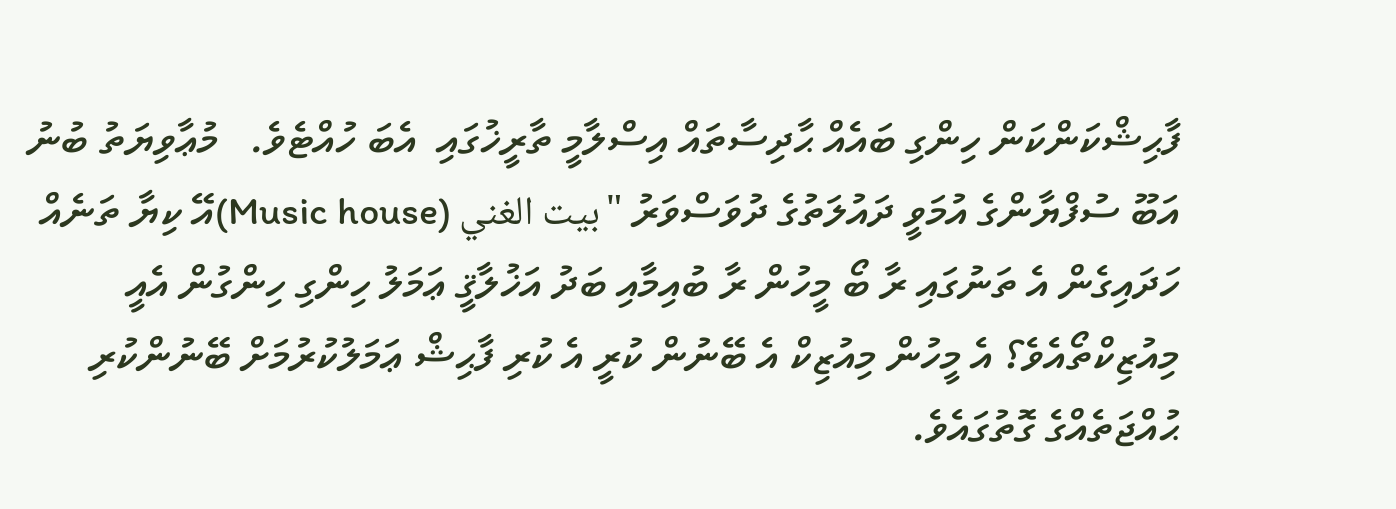ފާޙިޝްކަންކަން ހިންގި ބައެއް ޙާދިސާތައް އިސްލާމީ ތާރީޚުގައި  އެބަ ހުއްޓެވެ.   މުޢާވިޔަތު ބުނު އަބޫ ސުފްޔާންގެ އުމަވީ ދައުލަތުގެ ދުވަސްވަރު "بيت الغني (Music house)އޭ ކިޔާ ތަނެއް ހަދައިގެން އެ ތަނުގައި ރާ ބޯ މީހުން ރާ ބުއިމާއި ބަދު އަޚުލާޤީ ޢަމަލު ހިންގި ހިންގުން އެއީ މިއުޒިކްތޯއެވެ؟ އެ މީހުން މިއުޒިކް އެ ބޭނުން ކުރީ އެ ކުރި ފާޙިޝް ޢަމަލުކުރުމަށް ބޭނުންކުރި ޙުއްޖަތެއްގެ ގޮތުގައެވެ.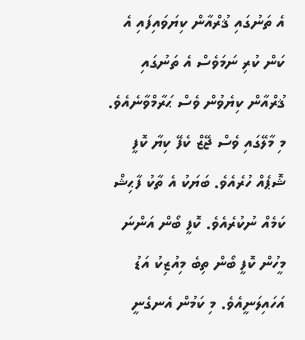އެ ތަނުގައި ޤުރްއާން ކިޔަވައިފައި އެ ކަން ކުރި ނަމަވެސް އެ ތަނުގައި ޤުރްއާން ކިޔެވުން ވެސް ޙަރާމްވާނެއެވެ. މި މާލޭގައި ވެސް ޖޭޒް ކެފޭ ކިޔާ ކޮފީ ޝޮޕެއް ހުރެއެވެ. ބަޔަކު އެ ތާކު ފާޙިޝް ކަމެއް ނުކުރެއެވެ. ކޮފީ ބޯން އަންނަ މީހުން ކޮފީ ބޯން ތިބެ މިއުޒިކު އަޑު އަހައިލަނީއެވެ. މި ކަމުން އެނގެނީ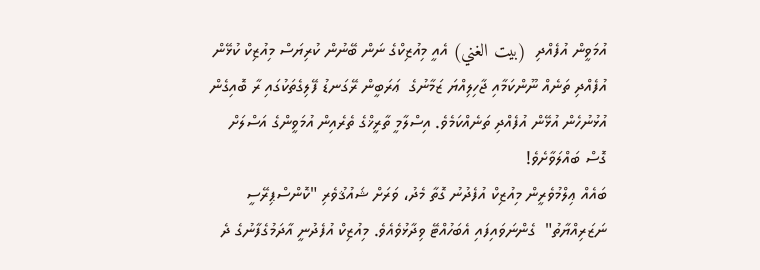އުމަވީން އުފެއްދި  (بيت الغني) އެއީ މިއުޒިކްގެ ނަން ބޭނުން ކުރިޔަސް މިއުޒިކް ކުޅޭން އުފެއްދި ތަނެއް ނޫންކަމާއި ޖާހިލިއްޔަ ޒަމާނުގެ  ޢަރަބީން ރޭގަނޑު ފޭލިގެތަކުގައި ރާ ބޮއިގެން އުޅުނުހެން އުޅޭން އުފެއްދި ތަނެއްކަމެވެ. އިސްލާމީ ތާރީޚްގެ ތެރެއިން އުމަވީންގެ އަސްލަށް ގޮސް ބައްލަވާށެވެ!
ބައެއް ޢިލްމުވެރީން މިއުޒިކް އުފެދުނު ގޮތާ މެދު، ވަރަށް ޝައުޤުވެރި "ކޮންސްޕިރޭސީ ނަޒަރިއްޔާތު"  ގެންނަވައިފައި އެބަހުއްޓޭ ވިދާޅުވެއެވެ. މިއުޒިކް އުފެދުނީ އާދަމުގެފާނުގެ ދެ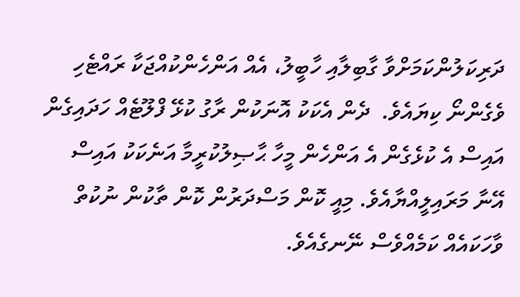ދަރިކަލުންކަމަށްވާ ގާބިލާއި ހާބީލު، އެއް އަންހެންކުއްޖަކާ ރައްޓެހި ވެގެންނޯ ކިޔައެވެ.  ދެން އެކަކު އޮނަކުން ރާގު ކުޅޭ ފްލޫޓެއް ހަދައިގެން އައިސް އެ ކުޅެގެން އެ އަންހެން މީހާ ޙާޞިލުކުރީމާ އަނެކަކު އައިސް އޭނާ މަރައިލީއްޔާއެވެ. މިއީ ކޮން މަސްދަރުން ކޮން ތާކުން ނުކުތް ވާހަކައެއް ކަމެއްވެސް ނޭނގެއެވެ.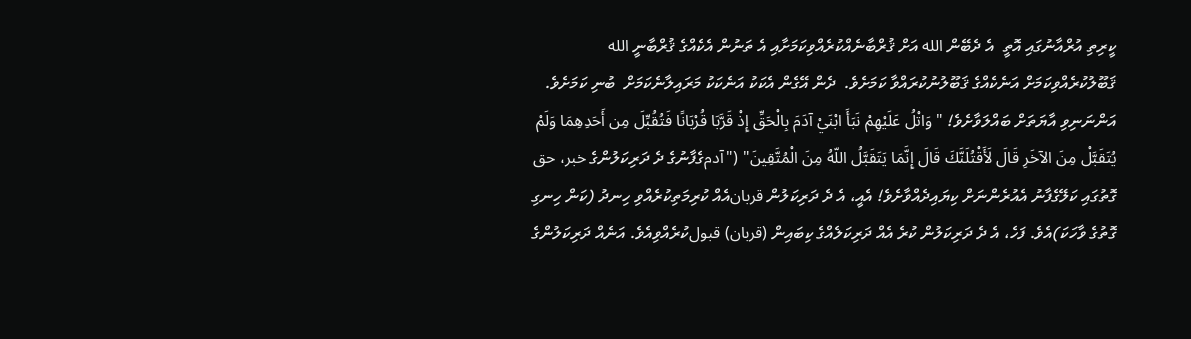ކީރިތި އުރްއާނުގައި އޮތީ  އެ ދެބޭން الله އަށް ޤުރްބާނެއްކުރެއްވިކަމަށާއި އެ ތަނުން އެކެއްގެ ޤުރްބާނީ الله ޤަބޫލުކުރެއްވިކަމަށް އަނެކެއްގެ ޤަބޫލުނުކުރައްވާ ކަމަށެވެ.  ދެން އޭގެން އެކަކު އަނެކަކު މަރައިލާނެކަމަށް  ބުނި ކަމަށެވެ. އަންނަނިވި އާޔަތަށް ބައްލަވާށެވެ! " وَاتْلُ عَلَيْهِمْ نَبَأَ ابْنَيْ آدَمَ بِالْحَقِّ إِذْ قَرَّبَا قُرْبَانًا فَتُقُبِّلَ مِن أَحَدِهِمَا وَلَمْ يُتَقَبَّلْ مِنَ الآخَرِ قَالَ لَأَقْتُلَنَّكَ قَالَ إِنَّمَا يَتَقَبَّلُ اللّهُ مِنَ الْمُتَّقِينَ" ("آدمގެފާނުގެ ދެ ދަރިކަލުންގެ خبر، حق ގޮތުގައި ކަލޭގެފާނު އެއުރެންނަށް ކިޔައިދެއްވާށެވެ! އެއީ، އެ ދެ ދަރިކަލުން قربانއެއް ކުރިމަތިކުރެއްވި ހިނދު (ކަން ހިނގި ގޮތުގެ ވާހަކަ)އެވެ. ފަހެ، އެ ދެ ދަރިކަލުން ކުރެ އެއް ދަރިކަލެއްގެ ކިބައިން (قربان) قبولކުރެއްވިއެވެ. އަނެއް ދަރިކަލުންގެ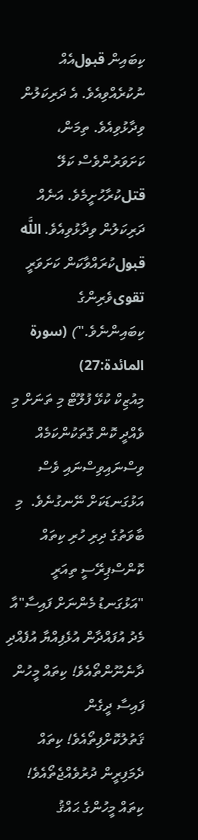ކިބައިން قبولއެއް ނުކުރެއްވިއެވެ. އެ ދަރިކަލުން ވިދާޅުވިއެވެ. ތިމަން، ކަށަވަރުންވެސް ކަލޭ قتلކުރާހުށީމެވެ. އަނެއް ދަރިކަލުން ވިދާޅުވިއެވެ. اللَّه قبولކުރައްވާކަން ކަށަވަރީ تقوىވެރިންގެ ކިބައިންނެވެ.") (سورة المائدة:27)
މިއުޒިކް ކުޅޭ ފުލޫޓް މި ތަނަށް މި ވެއްދީ ކޮން ގޮތަކުންކަމެއް ވިސްނައިވިސްނައި ވެސް އަޅުގަނޑަކަށް ނޭނގުނެވެ.  މި ބާވަތުގެ ދިރި ހުރި ކިތައް ކޮންސްޕިރޭސީ ތިއަރީ "އަޅުގަނޑު މެންނަށް ފައިސާ"އާ މެދު އުފައްދާން އުޅެފިއްޔާ އުފެއްދި ދާނެނޫންތޯއެވެ! ކިތައް މީހުން ފައިސާ ދީގެން ޤަތުލުކޮށްފިތޯއެވެ! ކިތައް ދެމަފިރީން ދުރުވެއްޖެތޯއެވެ! ކިތައް މީހުންގެ ޙައްޤު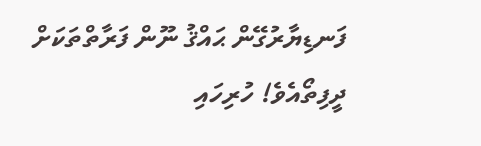ފަނޑިޔާރުގޭން ޙައްޤު ނޫން ފަރާތްތަކަށް ދީފިތޯއެވެ! ހުރިހައި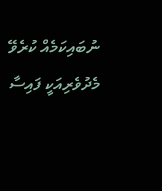ނުބައިކަމެއް ކުރެވޭ މެދުވެރިއަކީ ފައިސާ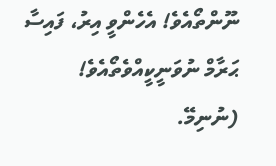ނޫންތޯއެވެ! އެހެންވީ އިރު، ފައިސާ ޙަރާމް ނުވަނީކީއްވެތޯއެވެ!
(ނުނިމޭ.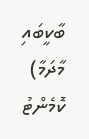ބާކީބައި މާދަމާ)
ކޮމެންޓު